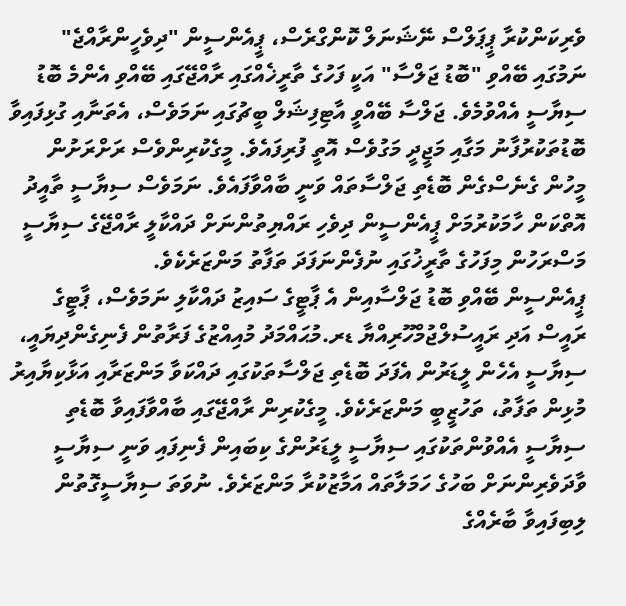ވެރިކަންކުރާ ޕީޕަލްސް ނޭޝަނަލް ކޮންގްރެސް، ޕީއެންސީން "ދިވެހީންރާއްޖެ" ނަމުގައި ބޭއްވި "ބޮޑު ޖަލްސާ" އަކީ ފަހުގެ ތާރީޚެއްގައި ރާއްޖޭގައި ބޭއްވި އެންމެ ބޮޑު ސިޔާސީ އެއްވުމެވެ. ޖަލްސާ ބޭއްވީ އާޓިފިޝަލް ބީޗުގައި ނަމަވެސް، އެތަނާއި ގުޅިފައިވާ ބޮޑުތަކުރުފާނު މަގާއި މަޖީދީ މަގުވެސް އޮތީ ފުރިފައެވެ. މީގެކުރިންވެސް ރަށްރަށުން މީހުން ގެނެސްގެން ބޮޑެތި ޖަލްސާތައް ވަނީ ބާއްވާފައެވެ. ނަމަވެސް ސިޔާސީ ތާއީދު އޮތްކަން ހާމަކުރުމަށް ޕީއެންސީން ދިވެހި ރައްޔިތުންނަށް ދައްކާލީ ރާއްޖޭގެ ސިޔާސީ މަސްރަހުން މިފަހުގެ ތާރީޚުގައި ނުފެންނަފަދަ ތަފާތު މަންޒަރެކެވެ.
ޕީއެންސީން ބޭއްވި ބޮޑު ޖަލްސާއިން އެ ޕާޓީގެ ސައިޒު ދައްކާލި ނަމަވެސް، ޕާޓީގެ ރައީސް އަދި ރައީސުލްޖުމްހޫރިއްޔާ ޑރ.މުޙައްމަދު މުއިއްޒުގެ ފަރާތުން ފެނިގެންދިޔައީ، ސިޔާސީ އެހެން ލީޑަރުން އެފަދަ ބޮޑެތި ޖަލްސާތަކުގައި ދައްކަވާ މަންޒަރާއި އަޅާކިޔާއިރު މުޅިން ތަފާތު، ތަހުޒީބީ މަންޒަރެކެވެ. މީގެކުރިން ރާއްޖޭގައި ބާއްވާފައިވާ ބޮޑެތި ސިޔާސީ އެއްވުންތަކުގައި ސިޔާސީ ލީޑަރުންގެ ކިބައިން ފެނިފައި ވަނީ ސިޔާސީ ވާދަވެރިންނަށް ބަހުގެ ހަމަލާތައް އަމާޒުކުރާ މަންޒަރެވެ. ނުވަތަ ސިޔާސީގޮތުން ލިބިފައިވާ ބާރެއްގެ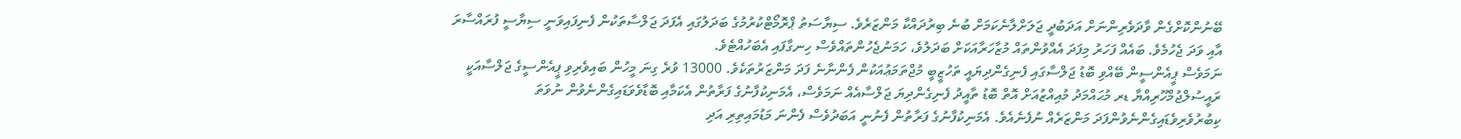ބޭނުންކޮށްގެން ވާދަވެރިންނަށް އަދަބުދީ ޖަލަށްލާނެކަމަށް ބުނެ ބިރުދައްކާ މަންޒަރެވެ. ސިޔާސަތު ޕްރޮމޯޓްކުރުމުގެ ބަދަލުގައި އެފަދަ ޖަލްސާތަކުން ފެނިފައިވަނީ ސިޔާސީ ފުރައްސާރަ އާއި ވަދަ ޖެހުމެވެ. ބައެއް ފަހަރު މިފަދަ އެއްވުންތައް މުޒާހަރާއަކަށް ބަދަލުވެ، ހަމަނުޖެހުންތައްވެސް ހިނގާފައި އެބަހުއްޓެވެ.
ނަމަވެސް ޕީއެންސީން ބޭއްވި ބޮޑު ޖަލްސާގައި ފެނިގެންދިޔައީ ތަހުޒީބީ މުޖްތަމަޢުއަކުން ފެންނާނެ ފަދަ މަންޒަރުތަކެވެ. 13000 ވުރެ ގިނަ މީހުން ބައިވެރިވި ޕީއެންސީގެ ޖަލްސާއަކީ ރައީސުލްޖުމްހޫރިއްޔާ ޑރ މުޙައްމަދު މުއިއްޒުއަށް އޮތް ބޮޑު ތާއީދު ފެނިގެންދިޔަ ޖަލްސާއެއް ނަމަވެސް، އެމަނިކުފާނުގެ ފަރާތުން އެކަމާއި ބޮޑާވެވަޑައިގެންނެވުން ނުވަތަ ކިބުރުވެރިވެޑައިގެންނެވުންފަދަ މަންޒަރެއް ނުފެނެއެވެ. އެމަނިކުފާނުގެ ފަރާތުން ފެނުނީ އަބަދުވެސް ފެންނަ މަޑުމައިތިރި އަދި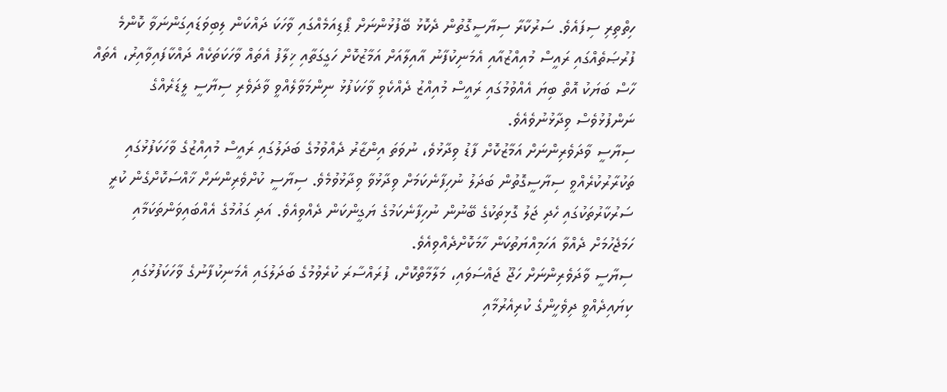ހިތްތިރި ސިފައެވެ. ސަރުކާރާ ސިޔާސީގޮތުން ދެކޮޅު ބޭފުޅުންނަށް ޕޯޑިއަމެއްގައި ވާހަކަ ދައްކަން ލިބިވަޑައިގަންނަވާ ކޮންމެ ފުރުޞަތެއްގައި ރައީސް މުއިއްޒުއާއި އެމަނިކުފާނު އާއިލާއަށް އަމާޒުކޮށް ހަގީގަތާއި ޚިލާފު އެތައް ވާހަކަތަކެއް ދައްކާފައިވާއިރު، އެތައް ހާސް ބަޔަކު އޮތް ބިޔަ އެއްވުމުގައި ރައީސް މުއިއްޒު ދެއްކެވި ވާހަކަފުޅު ނިންމަވާލެއްވީ ވާދަވެރި ސިޔާސީ ލީޑަރެއްގެ ނަންފުޅުވެސް ވިދާޅުނުވެއެވެ.
ސިޔާސީ ވާދަވެރިންނަށް އަމާޒުކޮށް ފާޑު ވިދާޅުވެ، ނުވަތަ އިންޒާރު ދެއްވުމުގެ ބަދަލުގައި ރައީސް މުއިއްޒުގެ ވާހަކަފުޅުގައި ތަކުރާރުކުރެއްވީ ސިޔާސީގޮތުން ބަދަލު ނުހިފާނެކަމަށް ވިދާޅުވާ ވިދާޅުވުމެވެ. ސިޔާސީ ކުށްވެރިންނަށް ޚާއްސަކޮށްގެން ކުރީ ސަރުކާރުތަކުގައި ހެދި ޖަލު ގޮޅިތަކުގެ ބޭނުން ނުހިފާނެކަމުގެ ޔަގީންކަން ދެއްވިއެވެ. އަދި ގައުމުގެ އެއްބައިވަންތަކަމާއި ހަމަޖެހުމަށް ދެއްވާ އަހަމިއްޔަތުކަން ހާމަކޮށްދެއްވިއެވެ.
ސިޔާސީ ވާދަވެރިންނަށް ހަޖޫ ޖައްސަވައި، މަލާމާތްކޮށް، ފުރައްސާރަ ކުރެވުމުގެ ބަދަލުގައި އެމަނިކުފާނުގެ ވާހަކަފުޅުގައި ކިޔައިދެއްވީ ދިވެހީންގެ ކުރިއެރުމާއި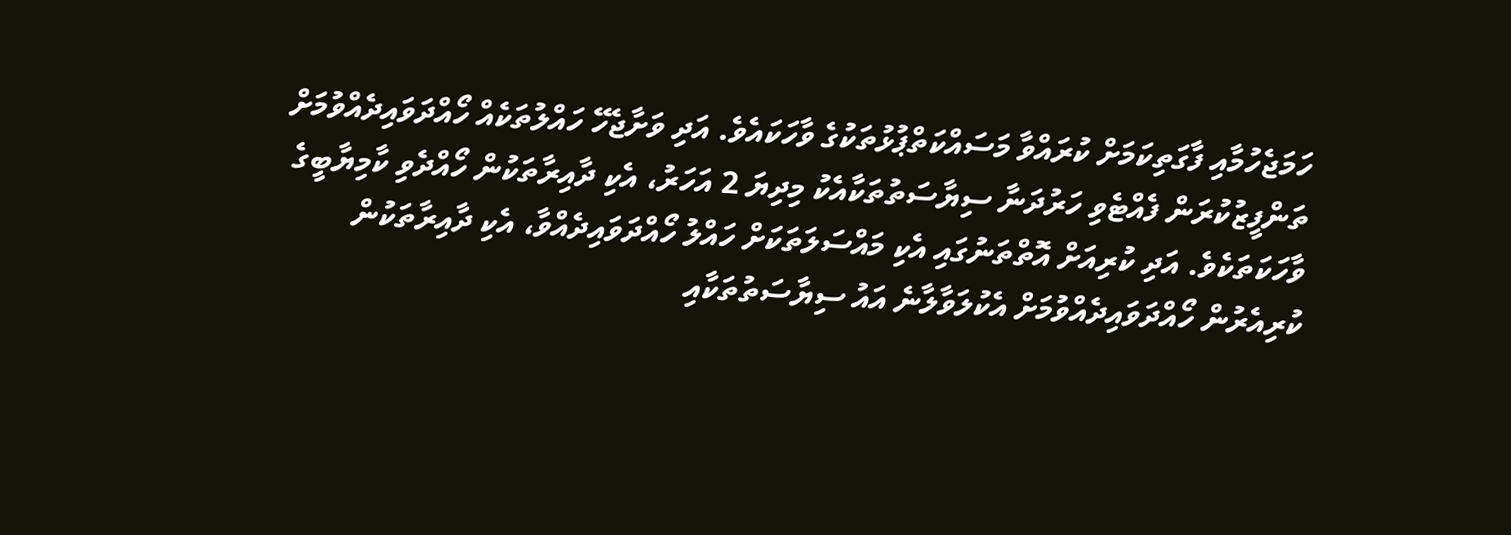ހަމަޖެހުމާއި ފާގަތިކަމަށް ކުރައްވާ މަސައްކަތްޕުޅުތަކުގެ ވާހަކައެވެ. އަދި ވަށާޖެހޭ ހައްލުތަކެއް ހޯއްދަވައިދެއްވުމަށް ތަންފީޒުކުރަން ފެއްޓެވި ހަރުދަނާ ސިޔާސަތުތަކާއެކު މިދިޔަ 2 އަހަރު، އެކި ދާއިރާތަކުން ހޯއްދެވި ކާމިޔާބީގެ ވާހަކަތަކެވެ. އަދި ކުރިއަށް އޮތްތަނުގައި އެކި މައްސަލަތަކަށް ހައްލު ހޯއްދަވައިދެއްވާ، އެކި ދާއިރާތަކުން ކުރިއެރުން ހޯއްދަވައިދެއްވުމަށް އެކުލަވާލާނެ އައު ސިޔާސަތުތަކާއި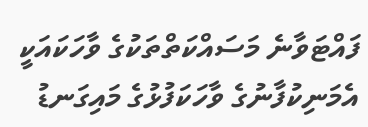ފައްޓަވާނެ މަސައްކަތްތަކުގެ ވާހަކައަކީ އެމަނިކުފާނުގެ ވާހަކަފުޅުގެ މައިގަނޑު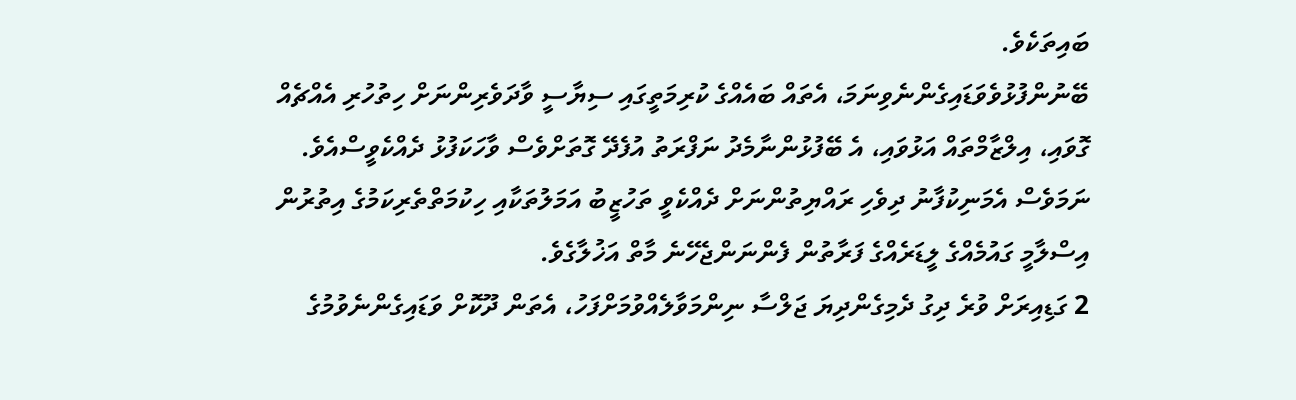ބައިތަކެވެ.
ބޭނުންފުޅުވެވަޑައިގެންނެވިނަމަ، އެތައް ބައެއްގެ ކުރިމަތީގައި ސިޔާސީ ވާދަވެރިންނަށް ހިތުހުރި އެއްޗެއް ގޮވައި، އިލްޒާމްތައް އަޅުވައި، އެ ބޭފުޅުންނާމެދު ނަފްރަތު އުފެދޭ ގޮތަށްވެސް ވާހަކަފުޅު ދެއްކެވީސްއެވެ. ނަމަވެސް އެމަނިކުފާނު ދިވެހި ރައްޔިތުންނަށް ދެއްކެވީ ތަހުޒީބު އަމަލުތަކާއި ހިކުމަތްތެރިކަމުގެ އިތުރުން އިސްލާމީ ގައުމެއްގެ ލީޑަރެއްގެ ފަރާތުން ފެންނަންޖެހޭނެ މާތް އަޚުލާގެވެ.
2 ގަޑިއިރަށް ވުރެ ދިގު ދެމިގެންދިޔަ ޖަލްސާ ނިންމަވާލެއްވުމަށްފަހު، އެތަން ދޫކޮށް ވަޑައިގެންނެވުމުގެ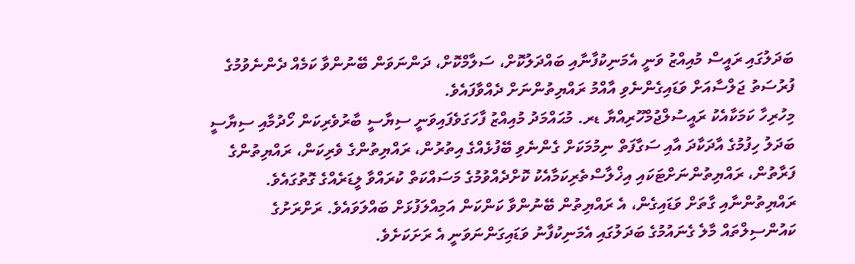ބަދަލުގައި ރައީސް މުއިއްޒު ވަނީ އެމަނިކުފާނާއި ބައްދަލުކޮށް، ސަލާމްކޮށް، ދަންނަވަން ބޭނުންވާ ކަމެއް ދެންނެވުމުގެ ފުރުސަތު ޖަލްސާއަށް ވަޑައިގެންނެވި އާއްމު ރައްޔިތުންނަށް ދެއްވާފައެވެ.
މިހުރިހާ ކަމަކާއެކު ރައީސުލްޖުމްހޫރިއްޔާ ޑރ. މުޙައްމަދު މުއިއްޒު ފާހަގަވެފައިވަނީ ސިޔާސީ ބާރުވެރިކަން ހޯދުމާއި ސިޔާސީ ބަދަލު ހިފުމުގެ އާދަކާދަ އާއި ސަގާފަތް ނިމުމަކަށް ގެންނެވި ބޭފުޅެއްގެ އިތުރުން، ރައްޔިތުންގެ ވެރިކަން، ރައްޔިތުންގެ ފަރާތުން، ރައްޔިތުންނަށްޓަކައި އިޚްލާސްތެރިކަމާއެކު ކޮށްދެއްވުމުގެ މަސައްކަތް ކުރައްވާ ލީޑަރެއްގެ ގޮތުގައެވެ.
ރައްޔިތުންނާއި ގާތަށް ވަޑައިގެން، އެ ރައްޔިތުން ބޭނުންވާ ކަންކަން އަމިއްލަފުޅަށް ބައްލަވައެވެ. ރަށްރަށުގެ ކައުންސިލްތައް މާލެ ގެނައުމުގެ ބަދަލުގައި އެމަނިކުފާނު ވަޑައިގަންނަވަނީ އެ ރަށަކަށެވެ.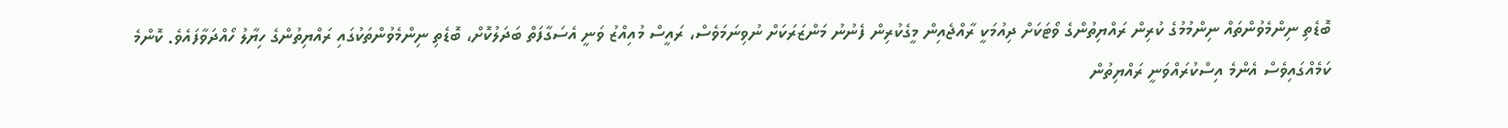ބޮޑެތި ނިންމެވުންތައް ނިންމުމުގެ ކުރިން ރައްޔިތުންގެ ވޯޓަކަށް ދިއުމަކީ ރާއްޖެއިން މީގެކުރިން ފެނުނު މަންޒަރަކަށް ނުވިނަމަވެސް، ރައީސް މުއިއްޒު ވަނީ އެސަގާފަތް ބަދަލުކޮށް، ބޮޑެތި ނިންމެވުންތަކުގައި ރައްޔިތުންގެ ހިޔާލު ހޯއްދަވާފައެވެ. ކޮންމެ ކަމެއްގައިވެސް އެންމެ އިސްކުރައްވަނީ ރައްޔިތުން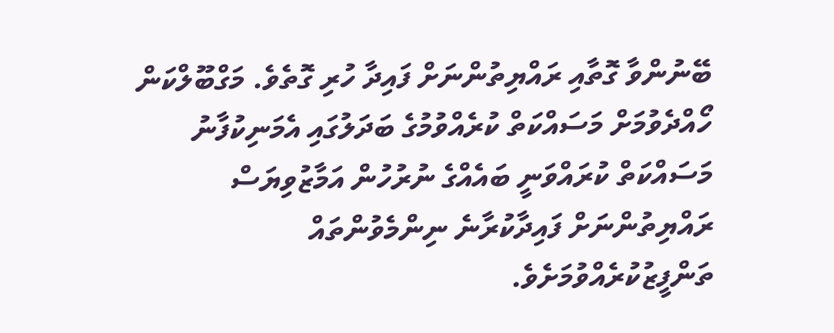ބޭނުންވާ ގޮތާއި ރައްޔިތުންނަށް ފައިދާ ހުރި ގޮތެވެ. މަގްބޫލްކަން ހޯއްދެވުމަށް މަސައްކަތް ކުރެއްވުމުގެ ބަދަލުގައި އެމަނިކުފާނު މަސައްކަތް ކުރައްވަނީ ބައެއްގެ ނުރުހުން އަމާޒުވިޔަސް ރައްޔިތުންނަށް ފައިދާކުރާނެ ނިންމެވުންތައް ތަންފީޒުކުރެއްވުމަށެވެ.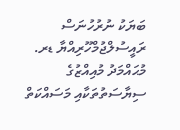ބަޔަކު ނުރުހުނަސް ރައީސުލްޖުމްހޫރިއްޔާ ޑރ. މުޙައްމަދު މުއިއްޒުގެ ސިޔާސަތުތަކާއި މަސައްކަތް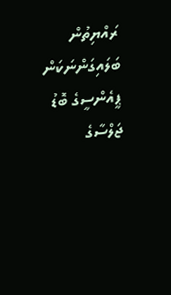ރައްޔިތުން ބަލައިގަންނަކަން ޕީއެންސީގެ ބޮޑު ޖަލްސާގެ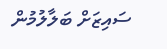ސައިޒަށް ބަލާލުމުން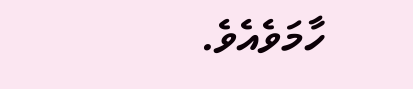ހާމަވެއެވެ.